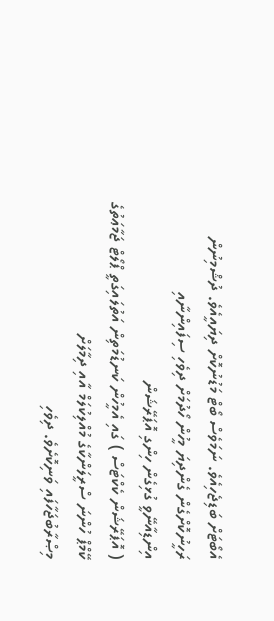އެބޯޓަށް ބަޑިޖެހިއެވެ. ނަމަވެސް ބޯޓް މަޑުނުކޮށް ދިޔައީއެވެ. ދުޝްމިނުން
ރަހީނުކޮށްގެން ގެންދިޔަ މީހުން ހޯދުމަށް ދިވެހި ސިފައިންނާއި
އިންޑިއާނޭވީ ގުޅިގެން ހިންގި އޮޕަރޭޝަން
( އޮޕަރޭޝަން ކެކްޓަސް ) ގައި އެމީހުން ކަނޑުމަތިން އަތުލައިގަތީ ޕްލޯޓް ޖަމާޢަތުގެ
ކޭމްޕް ހުންނަ ސްރީލަންކާގެ މުއްލިކުލަމް އާއި ދިމާލަށް
މިޞްރާބުޖަހާފައި ވަނިކޮށެވެ. ދިވެހި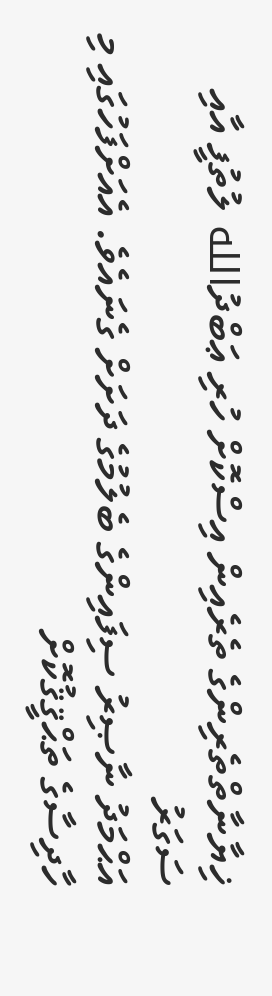ޚިޔާނާތްތެރިންގެ ތެރެއިން އިސްކޮށް ހުރި ޢަބްދުالله ލުތުފީ އާއި ސަގަރު
އަޙްމަދު ނާޞިރު ސިފައިންގެ ބެލުމުގެ ދަށަށް ގެނައެވެ. އެއަށްފަހުގައި މި
ހާދިސާގެ ތަޙްޤީޤުކޮށް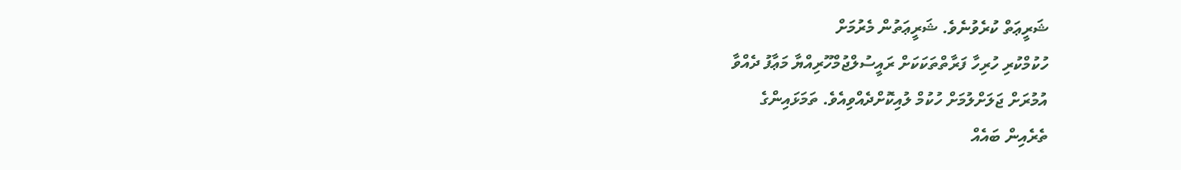ޝަރީޢަތް ކުރެވުނެވެ. ޝަރީޢަތުން މެރުމަށް
ހުކުމްކުރި ހުރިހާ ފަރާތްތަކަކަށް ރައީސުލްޖުމްހޫރިއްޔާ މަޢާފު ދެއްވާ
އުމުރަށް ޖަލަށްލުމަށް ހުކުމް ލުއިކޮށްދެއްވިއެވެ. ތަމަޅައިންގެ
ތެރެއިން ބައެއް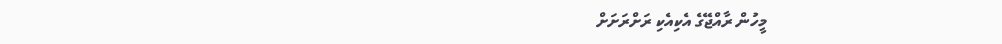މީހުން ރާއްޖޭގެ އެކިއެކި ރަށްރަށަށް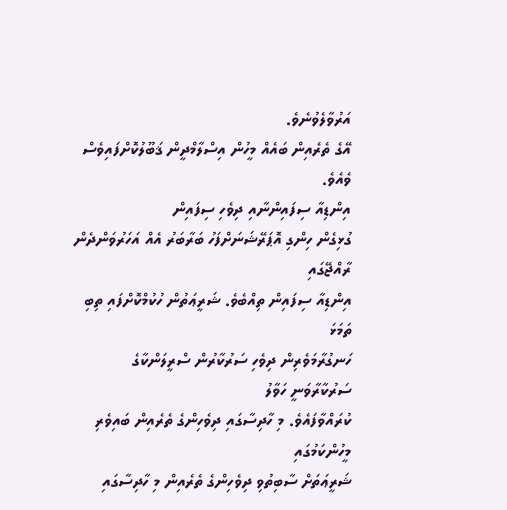އަރުވާލެވުނެވެ.
އޭގެ ތެރެއިން ބައެއް މީހުން އިސްލާމްދީން ޤަބޫލުކޮށްފައިވެސް ވެއެވެ.
އިންޑިއާ ސިފައިންނާއި ދިވެހި ސިފައިން
ގުޅިގެން ހިންގި އޮޕަރޭޝަނަށްފަހު ބަރާބަރު އެއް އަހަރުވަންދެން ރާއްޖޭގައި
އިންޑިއާ ސިފައިން ތިއްބެވެ. ޝަރީޢަތުން ހުކުމްކޮށްފައި ތިބި ތަމަޅަ
ހަނގުރާމަވެރިން ދިވެހި ސަރުކާރުން ސްރީލަންކާގެ ސަރުކާރާވަނީ ހަވާލު
ކުރައްވާފައެވެ. މި ހާދިސާގައި ދިވެހިންގެ ތެރެއިން ބައިވެރި މީހުންކަމުގައި
ޝަރީޢަތަށް ސާބިތުވި ދިވެހިންގެ ތެރެއިން މި ހާދިސާގައި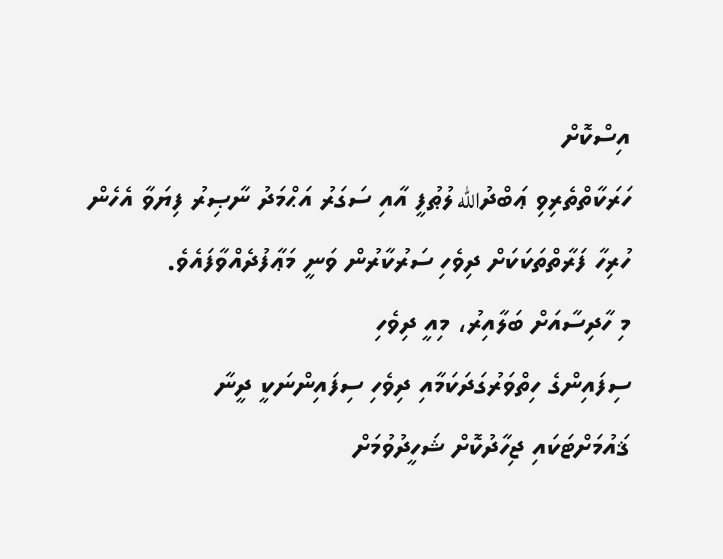އިސްކޮށް
ހަރަކާތްތެރިވި ޢަބްދުالله ލުޠުފީ އާއި ސަގަރު އަޙްމަދު ނާޞިރު ފިޔަވާ އެހެން
ހުރިހާ ފަރާތްތަކަކަށް ދިވެހި ސަރުކާރުން ވަނީ މަޢާފުދެއްވާފައެވެ.
މި ހާދިސާއަށް ބަލާއިރު، މިއީ ދިވެހި
ސިފައިންގެ ހިތްވަރުގަދަކަމާއި ދިވެހި ސިފައިންނަކީ ދީނާ
ޤައުމަށްޓަކައި ޖިހާދުކޮށް ޝަހީދުވުމަށް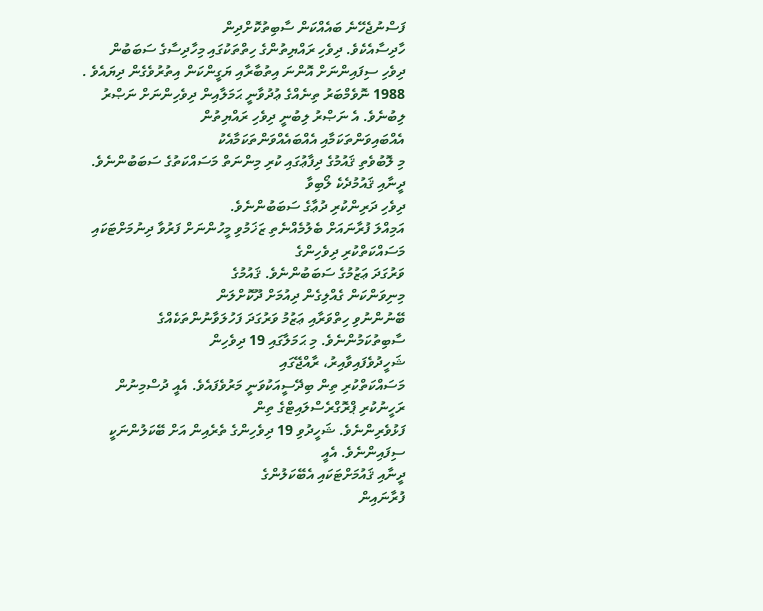ފަސްނުޖެހޭނެ ބައެއްކަން ސާބިތުކޮށްދިން
ހާދިސާއެކެވެ. ދިވެހި ރައްޔިތުންގެ ހިތްތަކުގައި މިހާދިސާގެ ސަބަބުން
ދިވެހި ސިފައިންނަށް އޮންނަ އިތުބާރާއި ޔަގީންކަން އިތުރުވެގެން ދިޔައެވެ .
1988 ނޮވެމްބަރު ތިނެއްގެ ޢުދުވާނީ ޙަމަލާއިން ދިވެހިންނަށް ނަޞްރު ލިބުނެވެ. އެ ނަޞްރު ލިބުނީ ދިވެހި ރައްޔިތުން
އެއްބައިވަންތަކަމާއި އެއްބައެއްވަންތަކަމާއެކު
މި ލޮބުވެތި ޤައުމުގެ ދިފާޢުގައި ކުރި މިންނަތް މަސައްކަތުގެ ސަބަބުންނެވެ. ދީނާއި ޤައުމުދެކެ ލޯބިވާ
ދިވެހި ދަރިންކުރި ދުޢާގެ ސަބަބުންނެވެ.
އަމިއްލަ ފުރާނައަށް ބެލުމެއްނެތި ޒަޚަމުވި މީހުންނަށް ފަރުވާ ދިނުމަށްޓަކައި މަސައްކަތްކުރި ދިވެހިންގެ
ވަރުގަދަ ޢަޒުމުގެ ސަބަބުންނެވެ. ޤައުމުގެ
މިނިވަންކަން ގެއްލިގެން ދިއުމަށް ދޫކޮށްލަން
ބޭނުންނުވި ހިތްވަރާއި ޢަޒުމު ވަރުގަދަ ފަހުލަވާނުންތަކެއްގެ ސާބިތުކަމުންނެވެ. މި ޙަމަލާގައި 19 ދިވެހިން
ޝަހީދުވެފައިވާއިރު، ރާއްޖޭގައި
މަސައްކަތްކުރި ތިން ބިދޭސީއަކުވަނީ މަރުވެފައެވެ. އެއީ ދުސްމިނުން ރަހީނުކުރި ޕްރޮގްރެސްލައިޓްގެ ތިން
ފަޅުވެރިންނެވެ. ޝަހީދުވި 19 ދިވެހިންގެ ތެރެއިން އަށް ބޭކަލުންނަކީ ސިފައިންނެވެ. އެއީ
ދީނާއި ޤައުމަށްޓަކައި އެބޭކަލުންގެ
ފުރާނައިން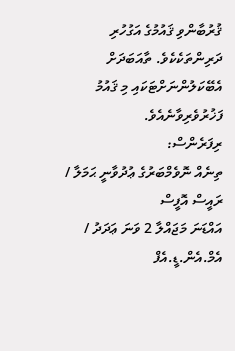ޤުރުބާންވި ޤައުމުގެ އަގުހުރި ދަރިންތަކެކެވެ. ތާއަބަދަށް އެބޭކަލުންނަށްޓަކައި މި ޤައުމު ފަޚުރުވެރިވާނެއެވެ.
ރިފަރެންސް:
ތިނެއް ނޮވެމްބަރުގެ ޢުދުވާނީ ޙަމަލާ /
ރައީސް އޮފީސް
އައްޑަނަ މަޖައްލާ 2 ވަނަ ޢަދަދު /
އެމް.އެން.ޑީ.އެފް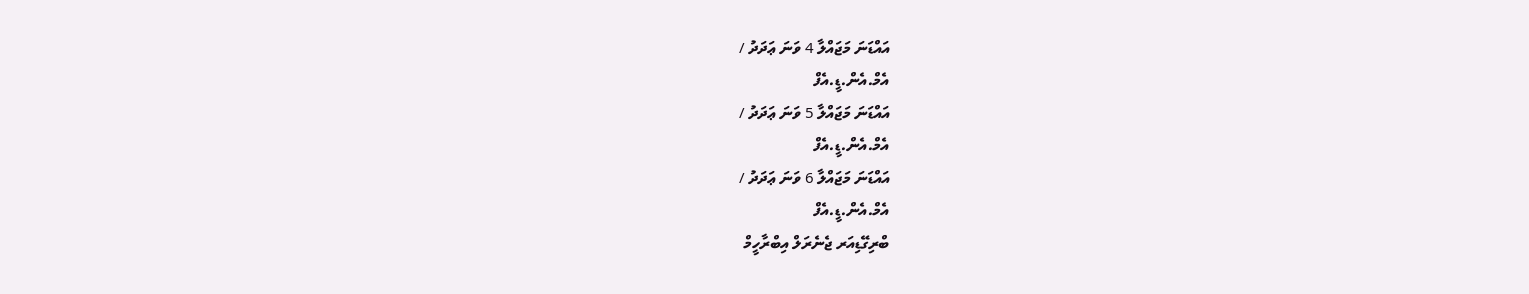އައްޑަނަ މަޖައްލާ 4 ވަނަ ޢަދަދު /
އެމް.އެން.ޑީ.އެފް
އައްޑަނަ މަޖައްލާ 5 ވަނަ ޢަދަދު /
އެމް.އެން.ޑީ.އެފް
އައްޑަނަ މަޖައްލާ 6 ވަނަ ޢަދަދު /
އެމް.އެން.ޑީ.އެފް
ބްރިގޭޑިއަރ ޖެނެރަލް އިބްރާހީމް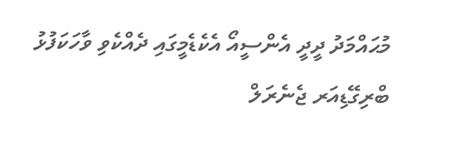މުޙައްމަދު ދީދީ އެންސީއޯ އެކެޑެމީގައި ދެއްކެވި ވާހަކަފުޅު
ބްރިގޭޑިއަރ ޖެނެރަލް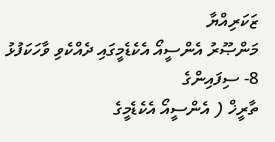ޒަކަރިއްޔާ
މަންޞޫރު އެންސީއޯ އެކެޑެމީގައި ދެއްކެވި ވާހަކަފުޅު
8- ސިފައިންގެ
ތާރީޚް ( އެންސީއޯ އެކެޑެމީގެ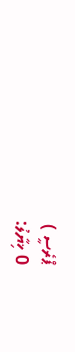ޕްރެސީ )
0 ޚިޔާލު: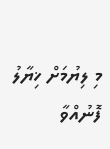މި ލިޔުމަށް ޚިޔާލު ފޮނުއްވާ